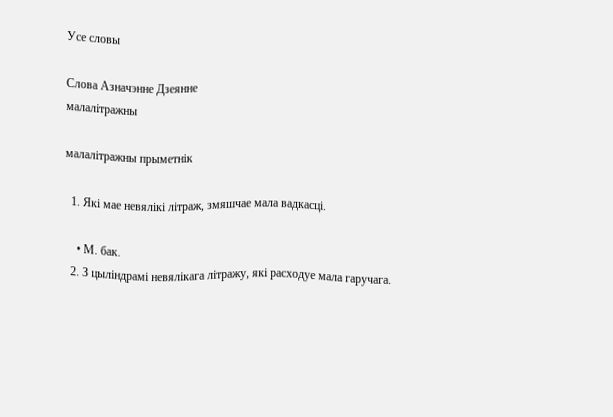Усе словы

Слова Азначэнне Дзеянне
малалітражны

малалітражны прыметнік

  1. Які мае невялікі літраж, змяшчае мала вадкасці.

    • М. бак.
  2. З цыліндрамі невялікага літражу, які расходуе мала гаручага.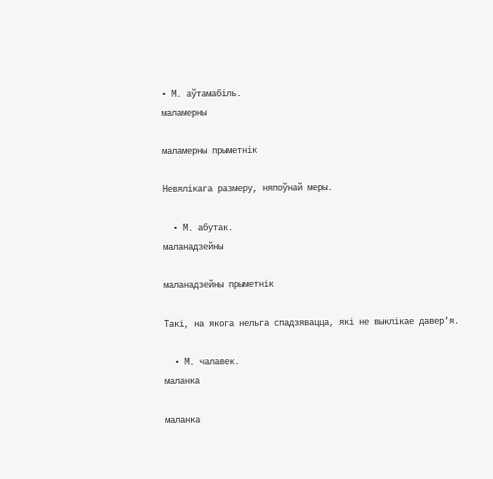• М. аўтамабіль.
маламерны

маламерны прыметнік

Невялікага размеру, няпоўнай меры.

  • М. абутак.
маланадзейны

маланадзейны прыметнік

Такі, на якога нельга спадзявацца, які не выклікае давер’я.

  • М. чалавек.
маланка

маланка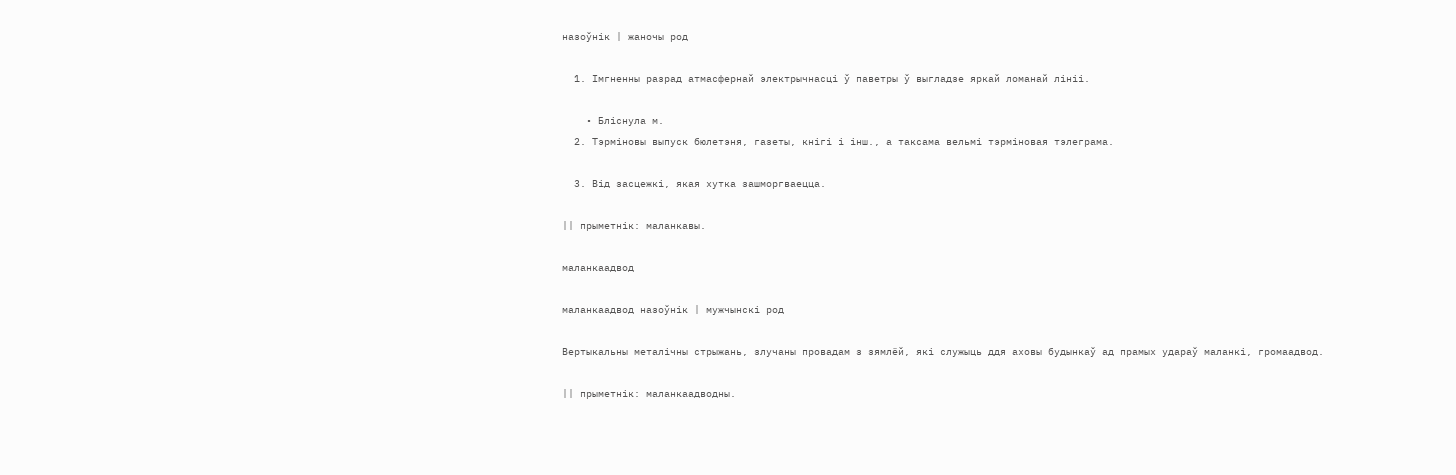назоўнік | жаночы род

  1. Імгненны разрад атмасфернай электрычнасці ў паветры ў выгладзе яркай ломанай лініі.

    • Бліснула м.
  2. Тэрміновы выпуск бюлетэня, газеты, кнігі і інш., а таксама вельмі тэрміновая тэлеграма.

  3. Від засцежкі, якая хутка зашморгваецца.

|| прыметнік: маланкавы.

маланкаадвод

маланкаадвод назоўнік | мужчынскі род

Вертыкальны металічны стрыжань, злучаны провадам з зямлёй, які служыць ддя аховы будынкаў ад прамых удараў маланкі, громаадвод.

|| прыметнік: маланкаадводны.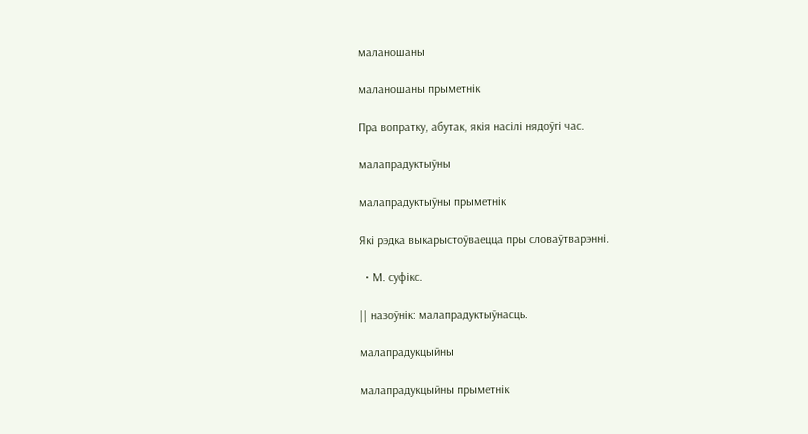маланошаны

маланошаны прыметнік

Пра вопратку, абутак, якія насілі нядоўгі час.

малапрадуктыўны

малапрадуктыўны прыметнік

Які рэдка выкарыстоўваецца пры словаўтварэнні.

  • М. суфікс.

|| назоўнік: малапрадуктыўнасць.

малапрадукцыйны

малапрадукцыйны прыметнік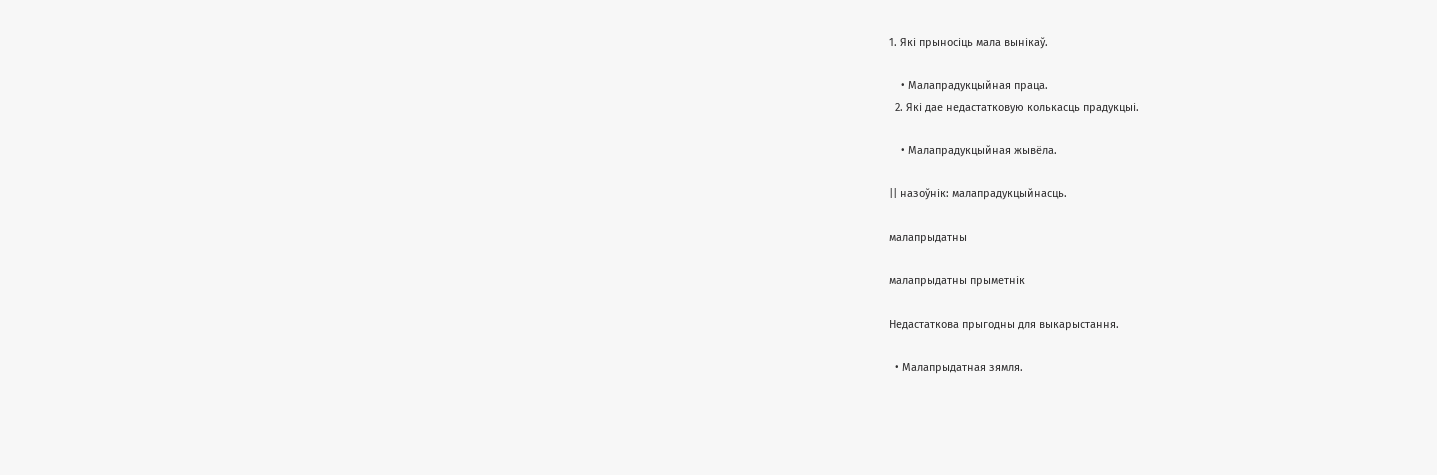1. Які прыносіць мала вынікаў.

    • Малапрадукцыйная праца.
  2. Які дае недастатковую колькасць прадукцыі.

    • Малапрадукцыйная жывёла.

|| назоўнік: малапрадукцыйнасць.

малапрыдатны

малапрыдатны прыметнік

Недастаткова прыгодны для выкарыстання.

  • Малапрыдатная зямля.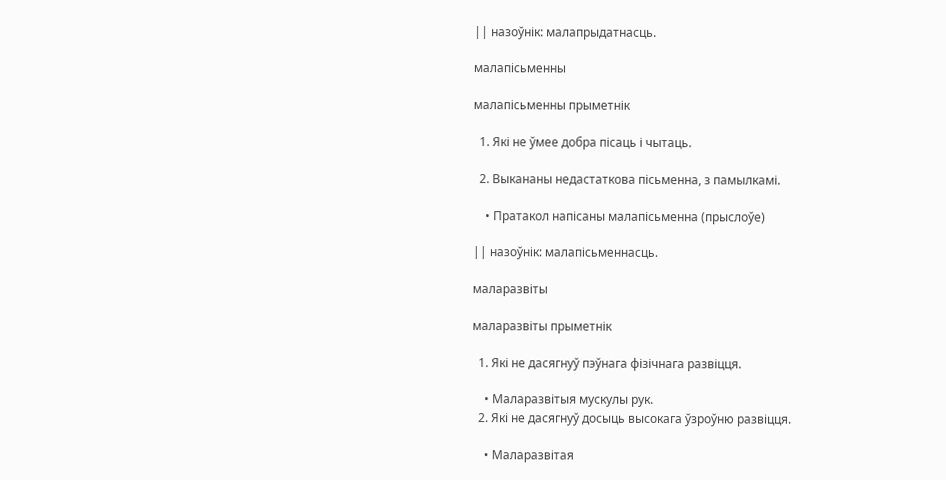|| назоўнік: малапрыдатнасць.

малапісьменны

малапісьменны прыметнік

  1. Які не ўмее добра пісаць і чытаць.

  2. Выкананы недастаткова пісьменна, з памылкамі.

    • Пратакол напісаны малапісьменна (прыслоўе)

|| назоўнік: малапісьменнасць.

маларазвіты

маларазвіты прыметнік

  1. Які не дасягнуў пэўнага фізічнага развіцця.

    • Маларазвітыя мускулы рук.
  2. Які не дасягнуў досыць высокага ўзроўню развіцця.

    • Маларазвітая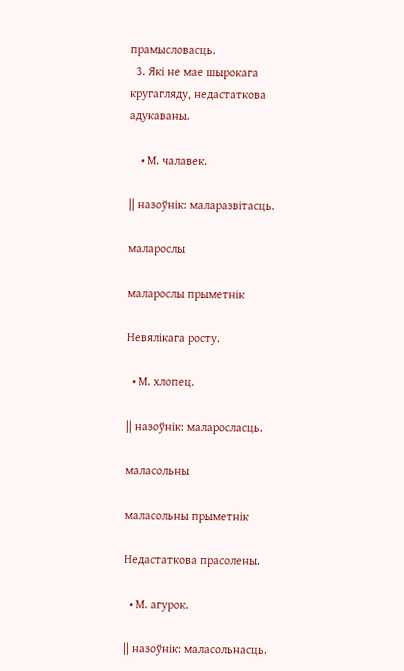прамысловасць.
  3. Які не мае шырокага кругагляду, недастаткова адукаваны.

    • М. чалавек.

|| назоўнік: маларазвітасць.

маларослы

маларослы прыметнік

Невялікага росту.

  • М. хлопец.

|| назоўнік: маларосласць.

маласольны

маласольны прыметнік

Недастаткова прасолены.

  • М. агурок.

|| назоўнік: маласольнасць.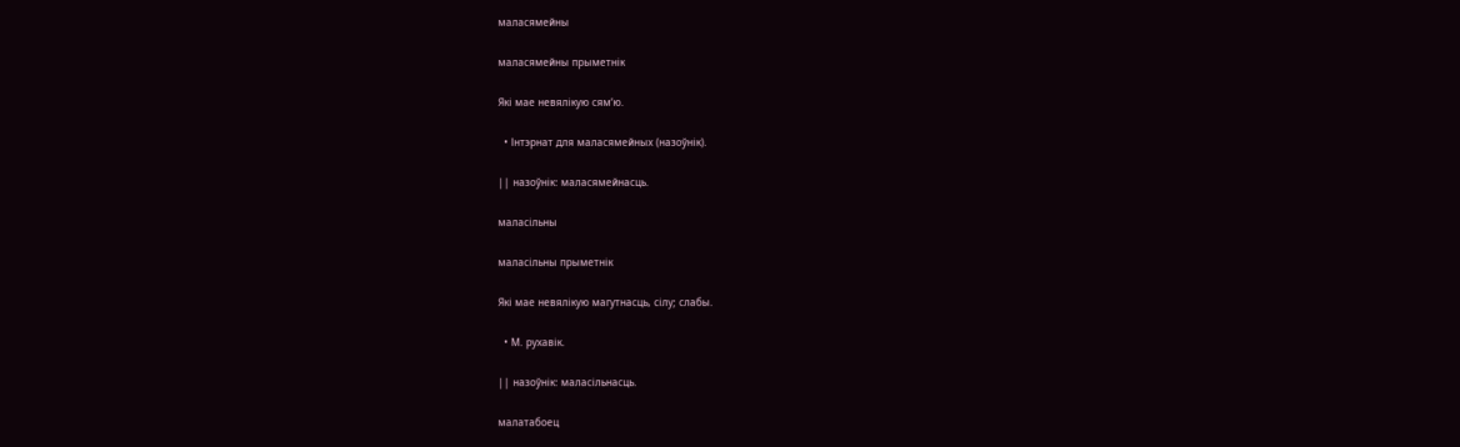маласямейны

маласямейны прыметнік

Які мае невялікую сям’ю.

  • Інтэрнат для маласямейных (назоўнік).

|| назоўнік: маласямейнасць.

маласільны

маласільны прыметнік

Які мае невялікую магутнасць, сілу; слабы.

  • М. рухавік.

|| назоўнік: маласільнасць.

малатабоец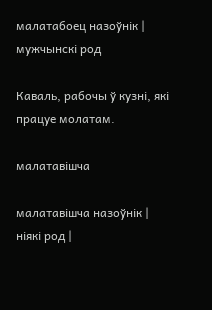малатабоец назоўнік | мужчынскі род

Каваль, рабочы ў кузні, які працуе молатам.

малатавішча

малатавішча назоўнік | ніякі род |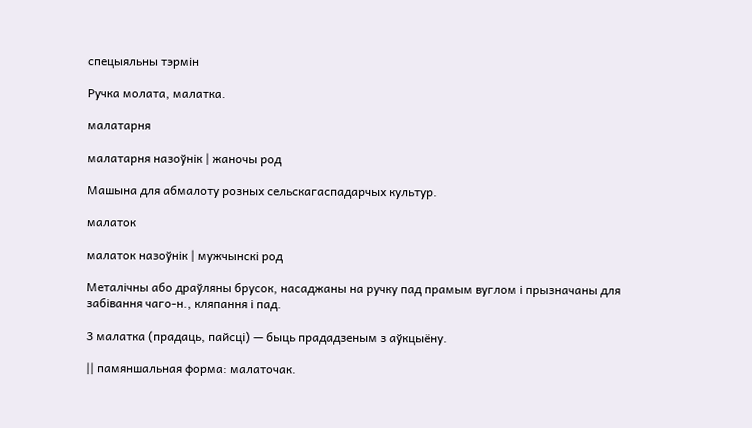спецыяльны тэрмін

Ручка молата, малатка.

малатарня

малатарня назоўнік | жаночы род

Машына для абмалоту розных сельскагаспадарчых культур.

малаток

малаток назоўнік | мужчынскі род

Металічны або драўляны брусок, насаджаны на ручку пад прамым вуглом і прызначаны для забівання чаго-н., кляпання і пад.

3 малатка (прадаць, пайсці) — быць прададзеным з аўкцыёну.

|| памяншальная форма: малаточак.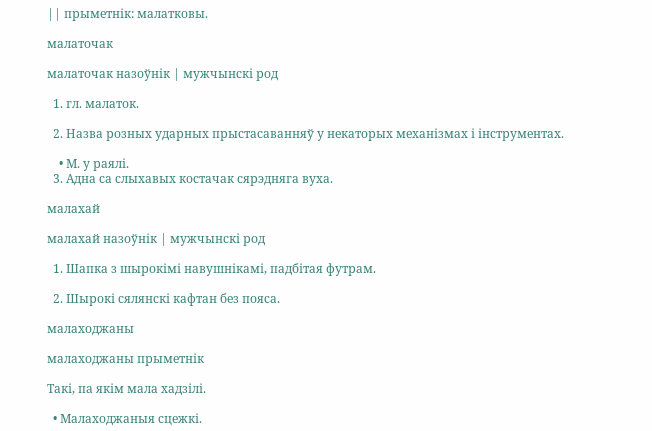|| прыметнік: малатковы.

малаточак

малаточак назоўнік | мужчынскі род

  1. гл. малаток.

  2. Назва розных ударных прыстасаванняў у некаторых механізмах і інструментах.

    • М. у раялі.
  3. Адна са слыхавых костачак сярэдняга вуха.

малахай

малахай назоўнік | мужчынскі род

  1. Шапка з шырокімі навушнікамі, падбітая футрам.

  2. Шырокі сялянскі кафтан без пояса.

малаходжаны

малаходжаны прыметнік

Такі, па якім мала хадзілі.

  • Малаходжаныя сцежкі.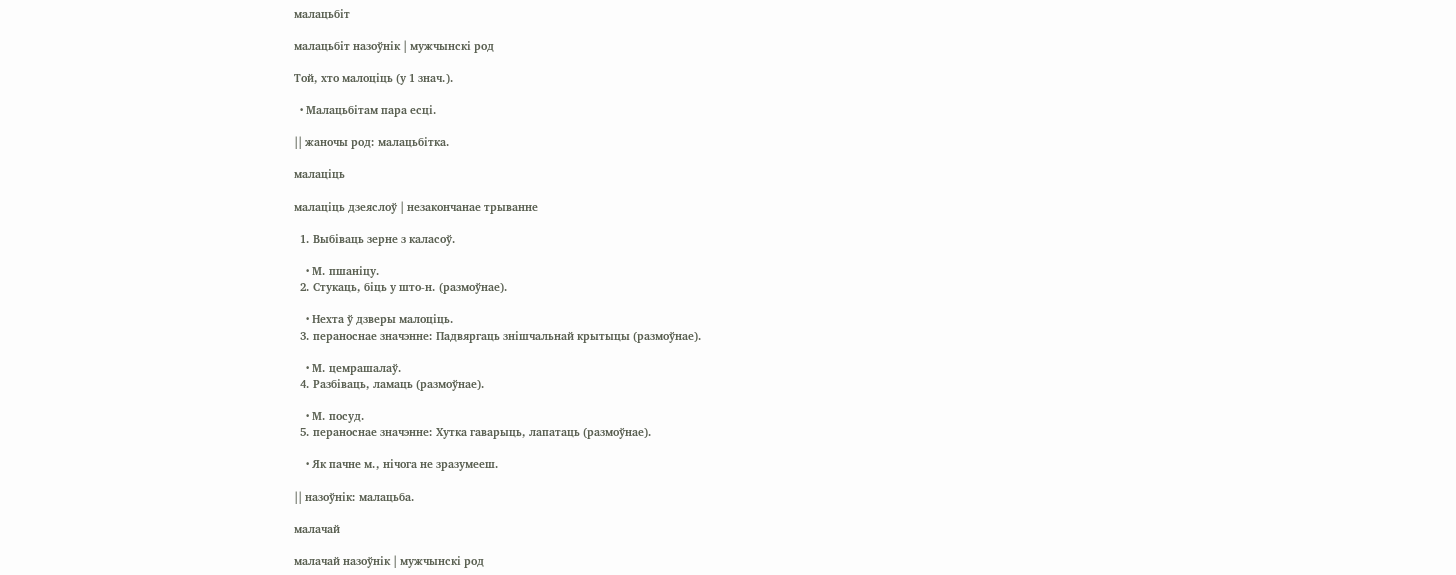малацьбіт

малацьбіт назоўнік | мужчынскі род

Той, хто малоціць (у 1 знач.).

  • Малацьбітам пара есці.

|| жаночы род: малацьбітка.

малаціць

малаціць дзеяслоў | незакончанае трыванне

  1. Выбіваць зерне з каласоў.

    • М. пшаніцу.
  2. Стукаць, біць у што-н. (размоўнае).

    • Нехта ў дзверы малоціць.
  3. пераноснае значэнне: Падвяргаць знішчальнай крытыцы (размоўнае).

    • М. цемрашалаў.
  4. Разбіваць, ламаць (размоўнае).

    • М. посуд.
  5. пераноснае значэнне: Хутка гаварыць, лапатаць (размоўнае).

    • Як пачне м., нічога не зразумееш.

|| назоўнік: малацьба.

малачай

малачай назоўнік | мужчынскі род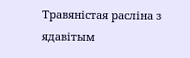Травяністая расліна з ядавітым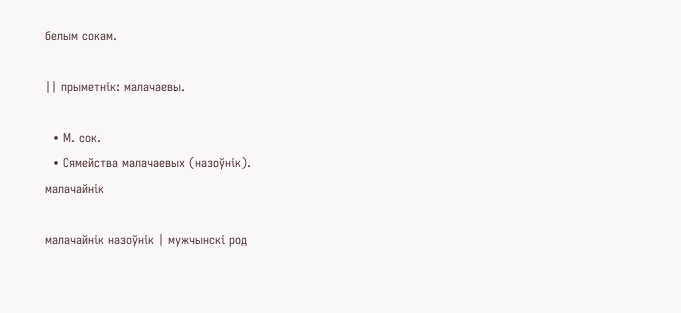белым сокам.

|| прыметнік: малачаевы.

  • М. сок.
  • Сямейства малачаевых (назоўнік).
малачайнік

малачайнік назоўнік | мужчынскі род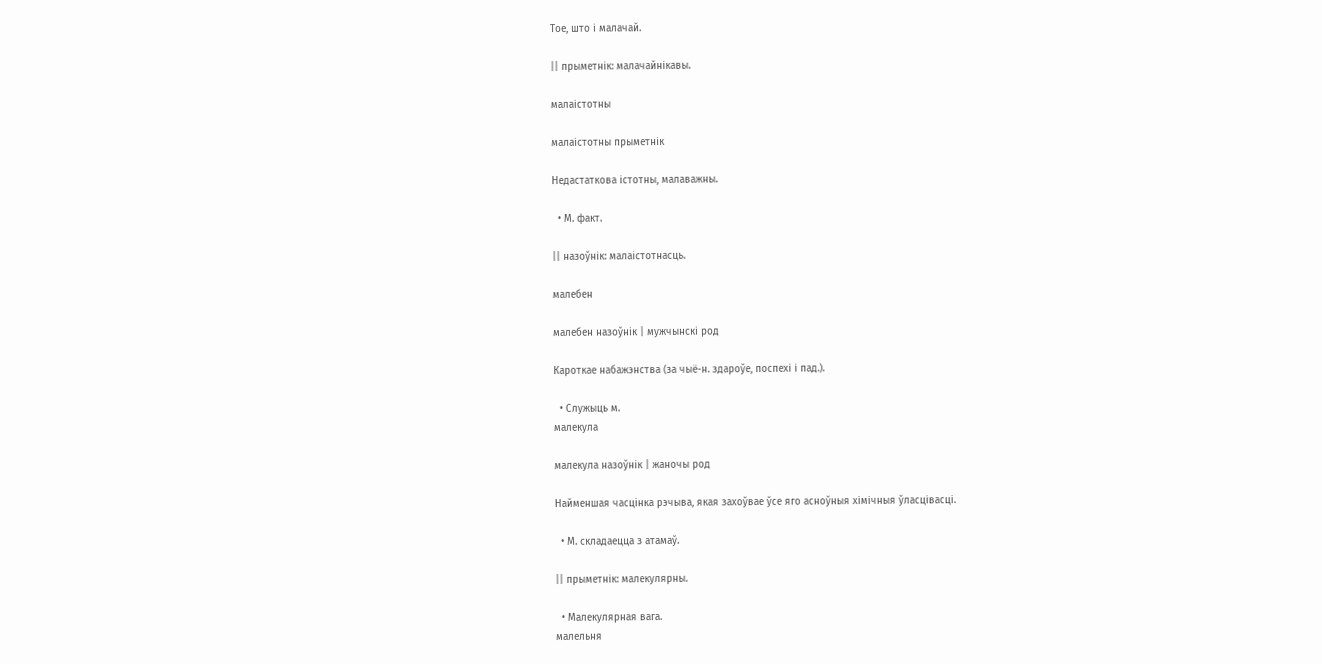Тое, што і малачай.

|| прыметнік: малачайнікавы.

малаістотны

малаістотны прыметнік

Недастаткова істотны, малаважны.

  • М. факт.

|| назоўнік: малаістотнасць.

малебен

малебен назоўнік | мужчынскі род

Кароткае набажэнства (за чыё-н. здароўе, поспехі і пад.).

  • Служыць м.
малекула

малекула назоўнік | жаночы род

Найменшая часцінка рэчыва, якая захоўвае ўсе яго асноўныя хімічныя ўласцівасці.

  • М. складаецца з атамаў.

|| прыметнік: малекулярны.

  • Малекулярная вага.
малельня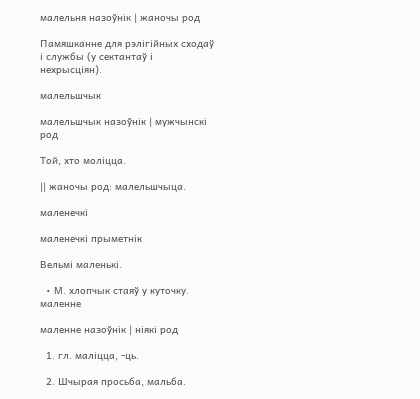малельня назоўнік | жаночы род

Памяшканне для рэлігійных сходаў і службы (у сектантаў і нехрысціян).

малельшчык

малельшчык назоўнік | мужчынскі род

Той, хто моліцца.

|| жаночы род: малельшчыца.

маленечкі

маленечкі прыметнік

Вельмі маленькі.

  • М. хлопчык стаяў у куточку.
маленне

маленне назоўнік | ніякі род

  1. гл. маліцца, -ць.

  2. Шчырая просьба, мальба.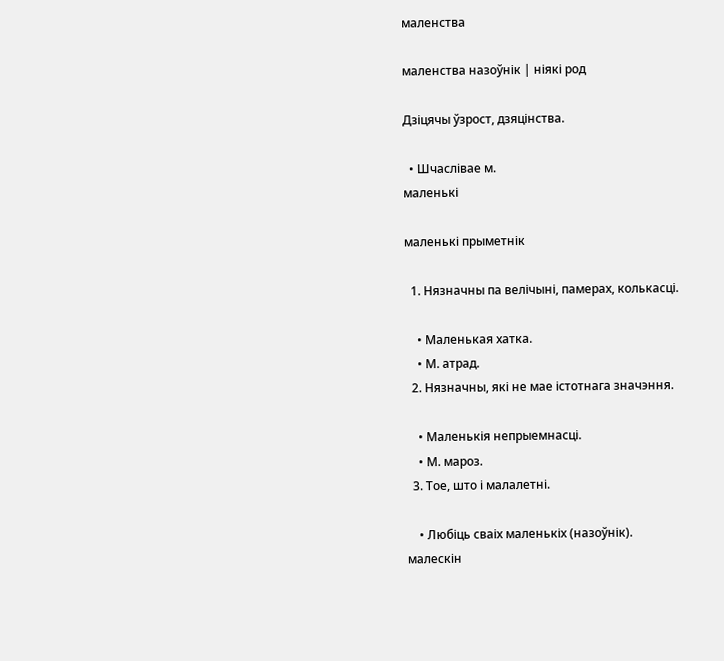маленства

маленства назоўнік | ніякі род

Дзіцячы ўзрост, дзяцінства.

  • Шчаслівае м.
маленькі

маленькі прыметнік

  1. Нязначны па велічыні, памерах, колькасці.

    • Маленькая хатка.
    • М. атрад.
  2. Нязначны, які не мае істотнага значэння.

    • Маленькія непрыемнасці.
    • М. мароз.
  3. Тое, што і малалетні.

    • Любіць сваіх маленькіх (назоўнік).
малескін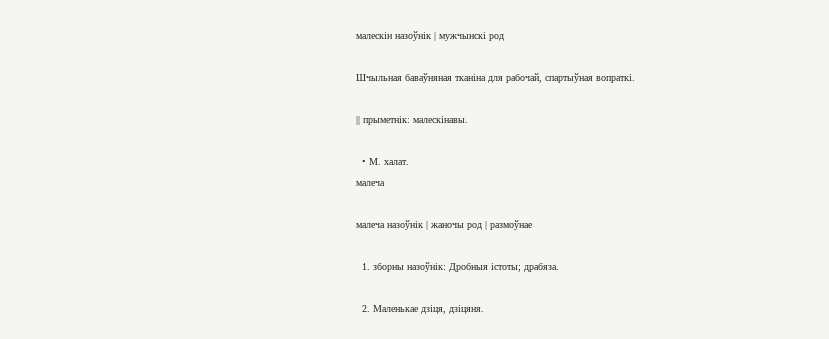малескін назоўнік | мужчынскі род

Шчыльная баваўняная тканіна для рабочай, спартыўная вопраткі.

|| прыметнік: малескінавы.

  • М. халат.
малеча

малеча назоўнік | жаночы род | размоўнае

  1. зборны назоўнік: Дробныя істоты; драбяза.

  2. Маленькае дзіця, дзіцяня.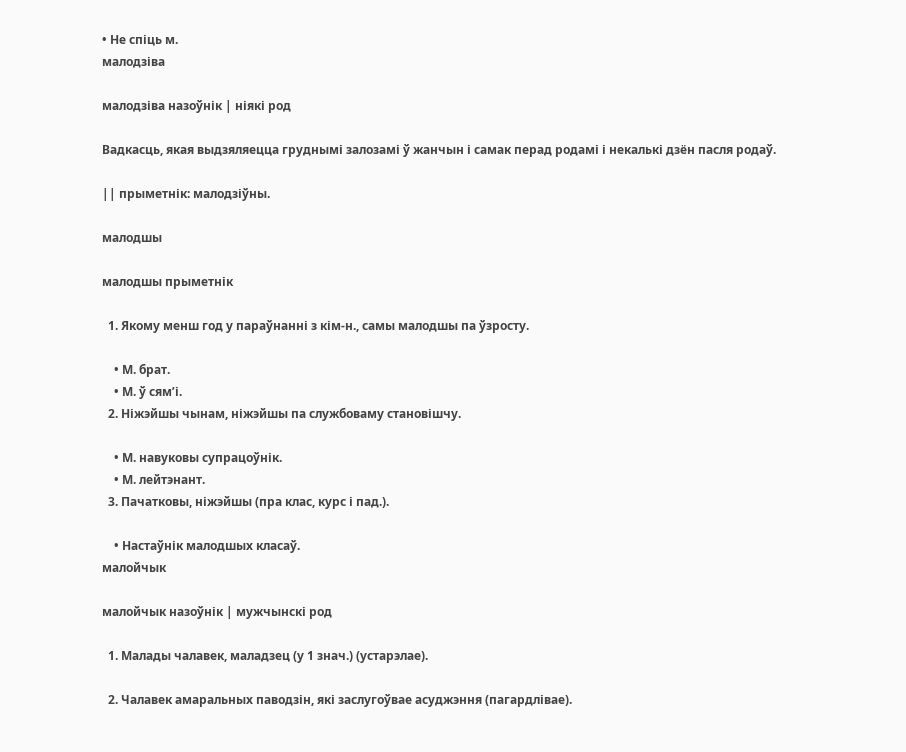• Не спіць м.
малодзіва

малодзіва назоўнік | ніякі род

Вадкасць, якая выдзяляецца груднымі залозамі ў жанчын і самак перад родамі і некалькі дзён пасля родаў.

|| прыметнік: малодзіўны.

малодшы

малодшы прыметнік

  1. Якому менш год у параўнанні з кім-н., самы малодшы па ўзросту.

    • М. брат.
    • М. ў сям’і.
  2. Ніжэйшы чынам, ніжэйшы па службоваму становішчу.

    • М. навуковы супрацоўнік.
    • М. лейтэнант.
  3. Пачатковы, ніжэйшы (пра клас, курс і пад.).

    • Настаўнік малодшых класаў.
малойчык

малойчык назоўнік | мужчынскі род

  1. Малады чалавек, маладзец (у 1 знач.) (устарэлае).

  2. Чалавек амаральных паводзін, які заслугоўвае асуджэння (пагардлівае).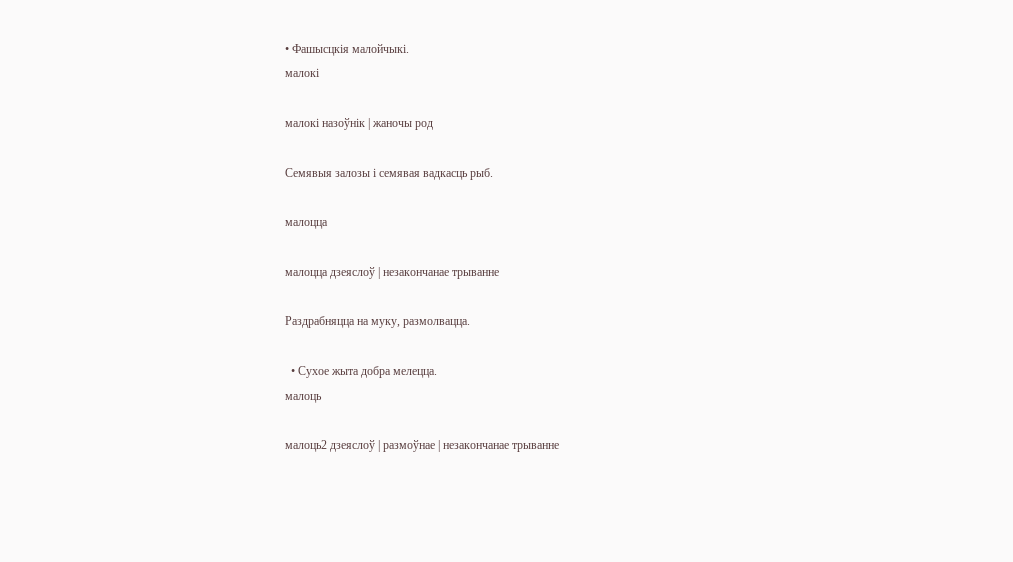• Фашысцкія малойчыкі.
малокі

малокі назоўнік | жаночы род

Семявыя залозы і семявая вадкасць рыб.

малоцца

малоцца дзеяслоў | незакончанае трыванне

Раздрабняцца на муку, размолвацца.

  • Сухое жыта добра мелецца.
малоць

малоць2 дзеяслоў | размоўнае | незакончанае трыванне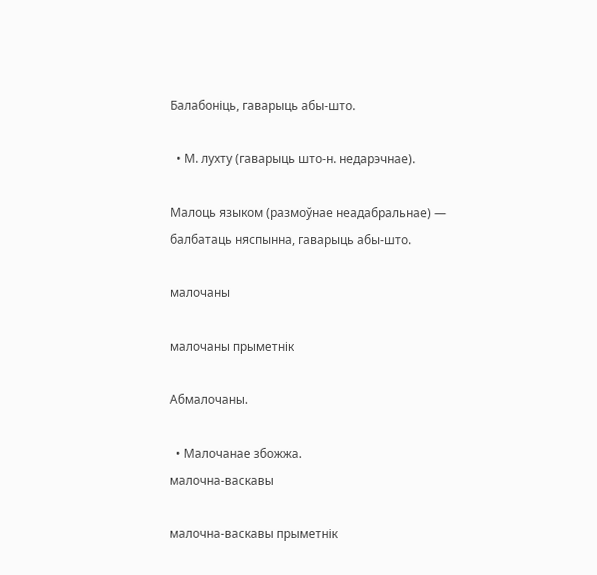Балабоніць, гаварыць абы-што.

  • М. лухту (гаварыць што-н. недарэчнае).

Малоць языком (размоўнае неадабральнае) — балбатаць няспынна, гаварыць абы-што.

малочаны

малочаны прыметнік

Абмалочаны.

  • Малочанае збожжа.
малочна-васкавы

малочна-васкавы прыметнік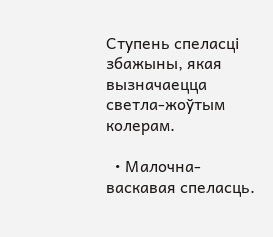Ступень спеласці збажыны, якая вызначаецца светла-жоўтым колерам.

  • Малочна-васкавая спеласць.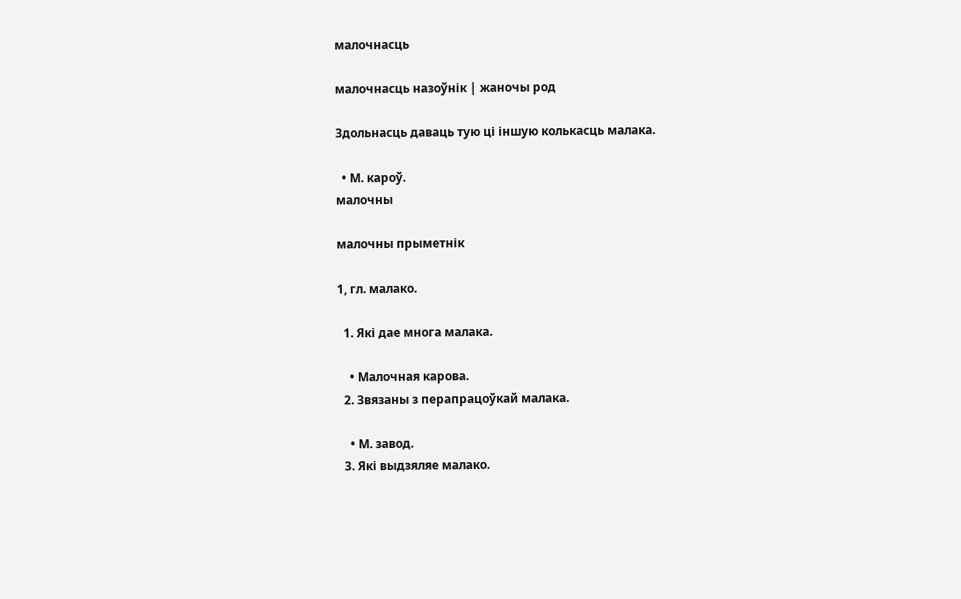малочнасць

малочнасць назоўнік | жаночы род

Здольнасць даваць тую ці іншую колькасць малака.

  • М. кароў.
малочны

малочны прыметнік

1, гл. малако.

  1. Які дае многа малака.

    • Малочная карова.
  2. Звязаны з перапрацоўкай малака.

    • М. завод.
  3. Які выдзяляе малако.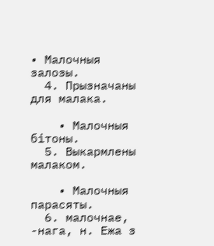• Малочныя залозы.
  4. Прызначаны для малака.

    • Малочныя бітоны.
  5. Выкармлены малаком.

    • Малочныя парасяты.
  6. малочнае, -нага, н. Ежа з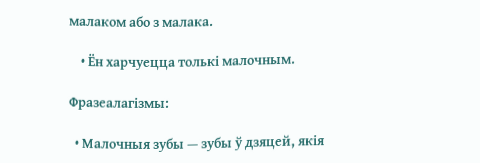малаком або з малака.

    • Ён харчуецца толькі малочным.

Фразеалагізмы:

  • Малочныя зубы — зубы ў дзяцей, якія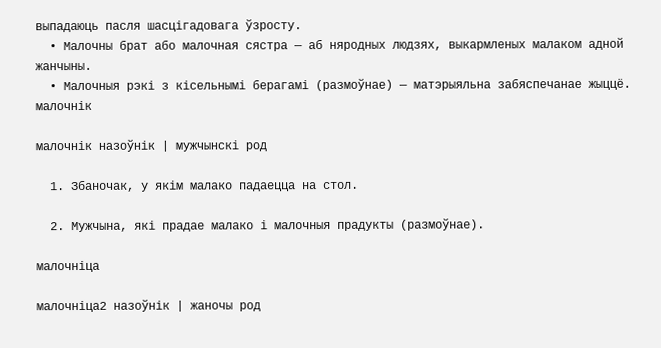выпадаюць пасля шасцігадовага ўзросту.
  • Малочны брат або малочная сястра — аб няродных людзях, выкармленых малаком адной жанчыны.
  • Малочныя рэкі з кісельнымі берагамі (размоўнае) — матэрыяльна забяспечанае жыццё.
малочнік

малочнік назоўнік | мужчынскі род

  1. Збаночак, у якім малако падаецца на стол.

  2. Мужчына, які прадае малако і малочныя прадукты (размоўнае).

малочніца

малочніца2 назоўнік | жаночы род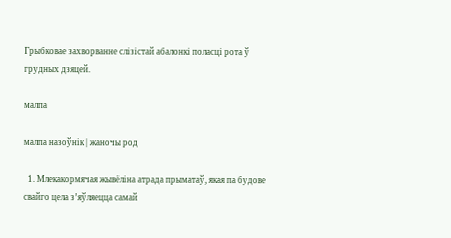Грыбковае захворванне слізістай абалонкі поласці рота ў грудных дзяцей.

малпа

малпа назоўнік | жаночы род

  1. Млекакормячая жывёліна атрада прыматаў, якая па будове свайго цела з’яўляецца самай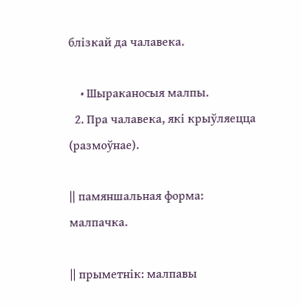блізкай да чалавека.

    • Шыраканосыя малпы.
  2. Пра чалавека, які крыўляецца (размоўнае).

|| памяншальная форма: малпачка.

|| прыметнік: малпавы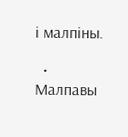і малпіны.

  • Малпавы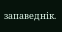запаведнік.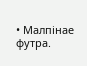• Малпінае футра.